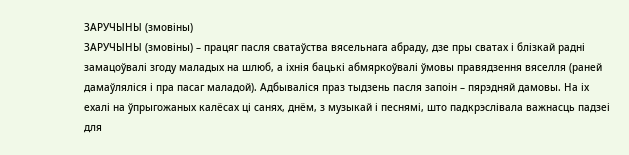ЗАРУЧЫНЫ (змовіны)
ЗАРУЧЫНЫ (змовіны) – працяг пасля сватаўства вясельнага абраду, дзе пры сватах і блізкай радні замацоўвалі згоду маладых на шлюб, а іхнія бацькі абмяркоўвалі ўмовы правядзення вяселля (раней дамаўляліся і пра пасаг маладой). Адбываліся праз тыдзень пасля запоін – пярэдняй дамовы. На іх ехалі на ўпрыгожаных калёсах ці санях, днём, з музыкай і песнямі, што падкрэслівала важнасць падзеі для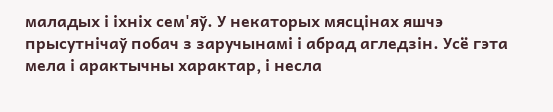маладых і іхніх сем'яў. У некаторых мясцінах яшчэ прысутнічаў побач з заручынамі і абрад агледзін. Усё гэта мела і арактычны характар, і несла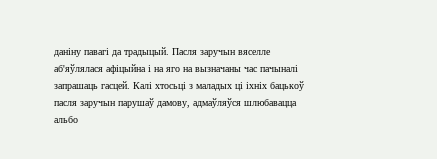даніну павагі да традыцый. Пасля заручын вяселле аб'яўлялася афіцыйна і на яго на вызначаны час пачыналі запрашаць гасцей. Калі хтосьці з маладых ці іхніх бацькоў пасля заручын парушаў дамову, адмаўляўся шлюбавацца альбо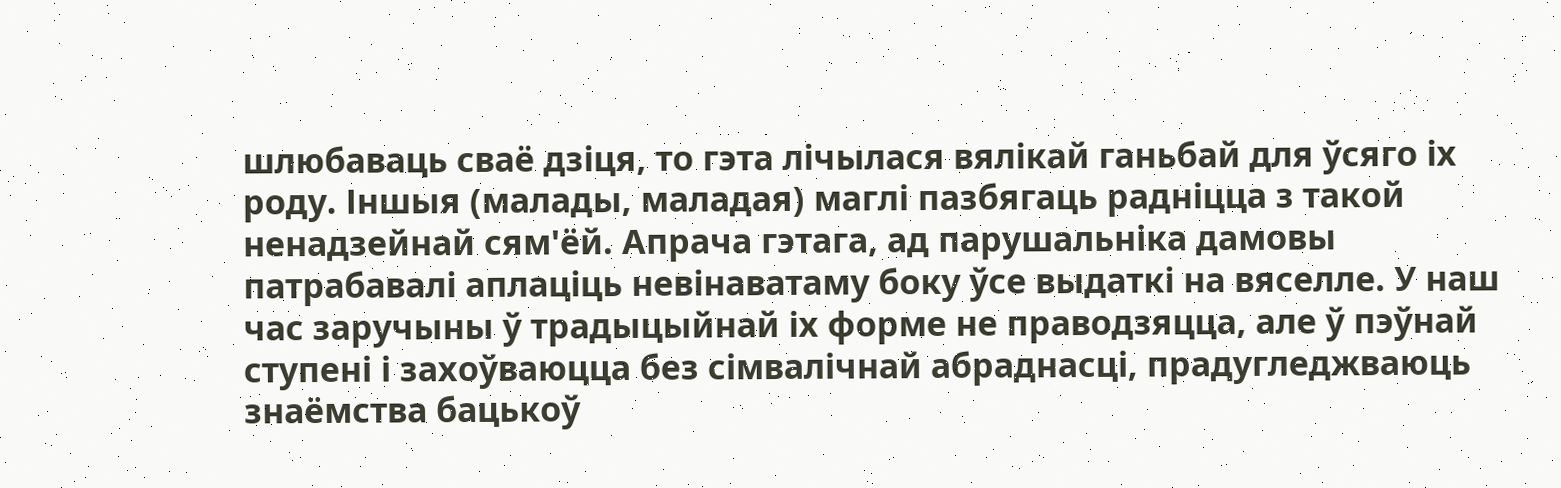шлюбаваць сваё дзіця, то гэта лічылася вялікай ганьбай для ўсяго іх роду. Іншыя (малады, маладая) маглі пазбягаць радніцца з такой ненадзейнай сям'ёй. Апрача гэтага, ад парушальніка дамовы патрабавалі аплаціць невінаватаму боку ўсе выдаткі на вяселле. У наш час заручыны ў традыцыйнай іх форме не праводзяцца, але ў пэўнай ступені і захоўваюцца без сімвалічнай абраднасці, прадугледжваюць знаёмства бацькоў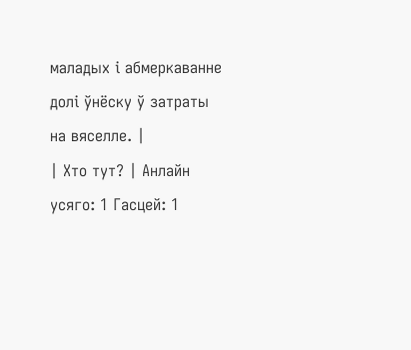маладых і абмеркаванне долі ўнёску ў затраты на вяселле. |
| Хто тут? | Анлайн усяго: 1 Гасцей: 1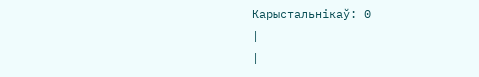Карыстальнікаў: 0
|
|